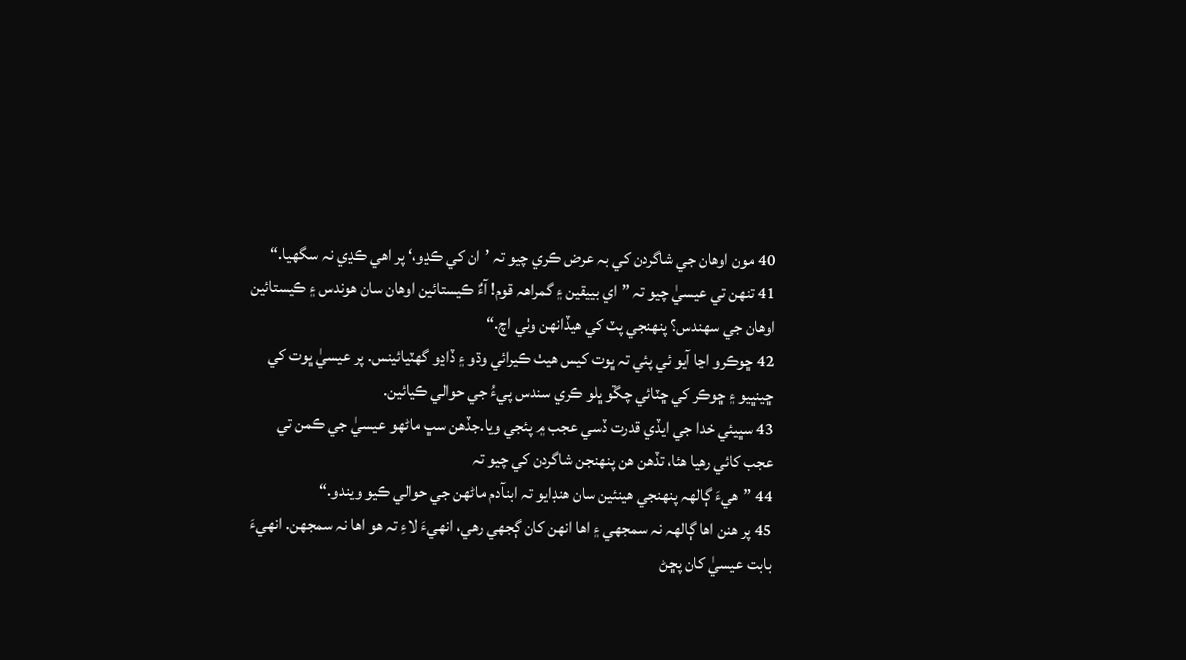40 مون اوھان جي شاگردن کي بہ عرض ڪري چيو تہ ’ان کي ڪڍو،‘ پر اھي ڪڍي نہ سگھيا.“
41 تنھن تي عيسيٰ چيو تہ ”اي بييقين ۽ گمراھہ قوم! آءٌ ڪيستائين اوھان سان ھوندس ۽ ڪيستائين اوھان جي سھندس؟ پنھنجي پٽ کي ھيڏانھن وٺي اچ.“
42 ڇوڪرو اڃا آيو ئي پئي تہ ڀوت کيس ھيٺ ڪيرائي وڌو ۽ ڏاڍو گھٽيائينس. پر عيسيٰ ڀوت کي ڇينڀيو ۽ ڇوڪر کي ڇٽائي چڱو ڀلو ڪري سندس پيءُ جي حوالي ڪيائين.
43 سڀيئي خدا جي ايڏي قدرت ڏسي عجب ۾ پئجي ويا.جڏھن سڀ ماڻھو عيسيٰ جي ڪمن تي عجب کائي رھيا ھئا، تڏھن ھن پنھنجن شاگردن کي چيو تہ
44 ”ھيءَ ڳالھہ پنھنجي ھينئين سان ھنڊايو تہ ابنآدم ماڻھن جي حوالي ڪيو ويندو.“
45 پر ھنن اھا ڳالھہ نہ سمجھي ۽ اھا انھن کان ڳجھي رھي، انھيءَ لاءِ تہ ھو اھا نہ سمجھن. انھيءَ بابت عيسيٰ کان پڇڻ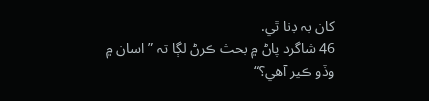کان بہ ڊنا ٿي.
46 شاگرد پاڻ ۾ بحث ڪرڻ لڳا تہ ”اسان ۾ وڏو ڪير آھي؟“